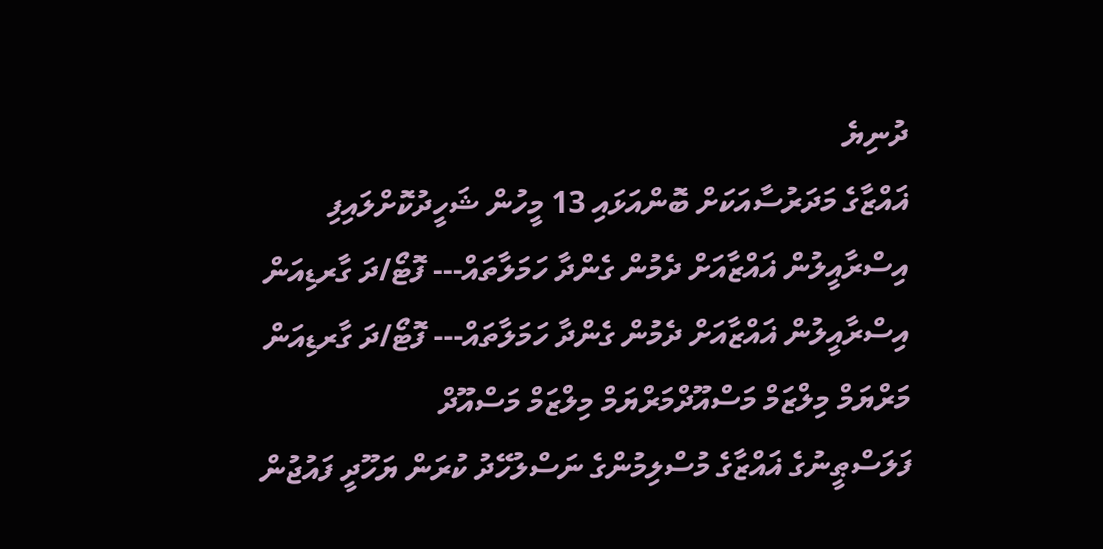ދުނިޔެ
ޣައްޒާގެ މަދަރުސާއަކަށް ބޮންއަޅައި 13 މީހުން ޝަހީދުކޮށްލައިފި
އިސްރާއީލުން ޣައްޒާއަށް ދެމުން ގެންދާ ހަމަލާތައް--- ފޮޓޯ/ދަ ގާރޑިއަން
އިސްރާއީލުން ޣައްޒާއަށް ދެމުން ގެންދާ ހަމަލާތައް--- ފޮޓޯ/ދަ ގާރޑިއަން
މަރްޔަމް މިލްޒަމް މަސްއޫދްމަރްޔަމް މިލްޒަމް މަސްއޫދް
ފަލަސްޠީނުގެ ޣައްޒާގެ މުސްލިމުންގެ ނަސްލުހޭދު ކުރަން ޔަހޫދީ ފައުޖުން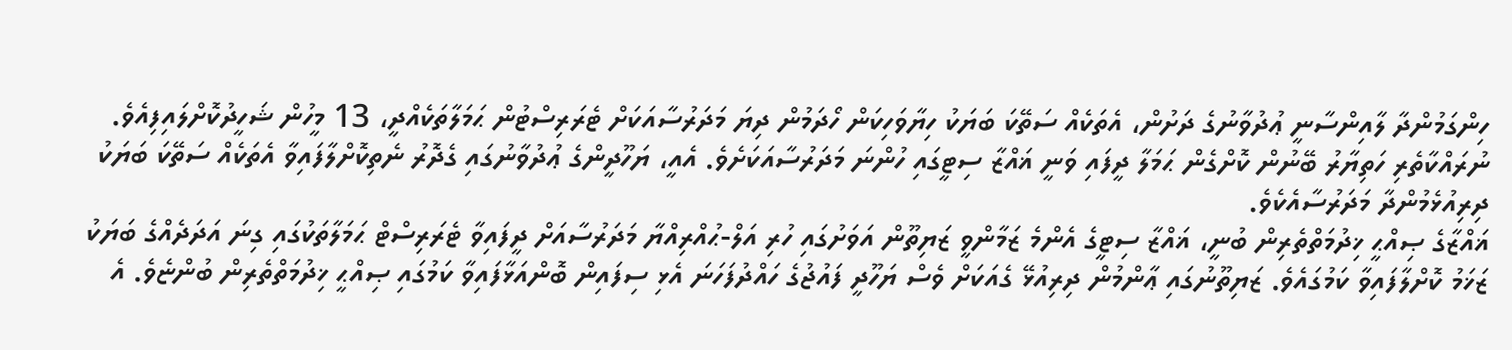ހިންގަމުންދާ ލާއިންސާނީ ޢުދުވާނުގެ ދަށުން، އެތަކެއް ސަތޭކަ ބަޔަކު ހިޔާވަހިކަން ހޯދަމުން ދިޔަ މަދަރުސާއަކަށް ޓެރަރިސްޓުން ޙަމަލާތަކެއްދީ، 13 މީހުން ޝަހީދުކޮށްލައިފިއެވެ.
ނުރައްކާތެރި ހަތިޔާރު ބޭނުން ކޮށްގެން ޙަމަލާ ދީފައި ވަނީ ޣައްޒާ ސިޓީގައި ހުންނަ މަދަރުސާއަކަށެވެ. އެއީ، ޔަހޫދީންގެ ޢުދުވާނުގައި ގެދޮރު ނެތިކޮށްލާފައިވާ އެތަކެއް ސަތޭކަ ބަޔަކު ދިރިއުޅެމުންދާ މަދަރުސާއެކެވެ.
ޣައްޒާގެ ޞިއްޙީ ޚިދުމަތްތެރިން ބުނީ، ޣައްޒާ ސިޓީގެ އެންމެ ޒަމާންވީ ޒަޔިތޫން އަވަށުގައި ހުރި އަލް-ޙުއްރިއްޔާ މަދަރުސާއަށް ދީފައިވާ ޓެރަރިސްޓް ޙަމަލާތަކުގައި ގިނަ އަދަދެއްގެ ބަޔަކު ޒަޚަމު ކޮށްލާފައިވާ ކަމުގައެވެ. ޒަޔިތޫނުގައި ޢާންމުން ދިރިއުޅޭ ގެއަކަށް ވެސް ޔަހޫދީ ފައުޖުގެ ހައްދުފަހަނަ އެޅި ސިފައިން ބޮންއަޅާފައިވާ ކަމުގައި ޞިއްޙީ ޚިދުމަތްތެރިން ބުންޏެވެ. އެ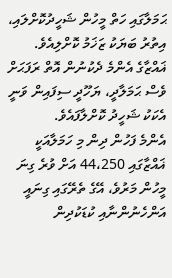ޙަމަލާގައި ހަތް މީހުން ޝަހީދުކޮށްލައި، އިތުރު ބަޔަކު ޒަޚަމު ކޮށްލިއެވެ. ޣައްޒާގެ އެންމެ ދެކުނުން އޮތް ރަފަޙަށް ވެސް ޙަމަލާދީ، ޔަހޫދީ ސިފައިން ވަނީ އެކަކު ޝަހީދު ކޮށްލާފައެވެ.
އެންމެ ފަހުން ދިން މި ހަމަލާއަކީ ޣައްޒާގައި 44،250 އަށް ވުރެ ގިނަ މީހުން މަރުވެ، އޭގެ ތެރޭގައި ގިނައީ އަންހެނުންނާއި ކުޑަކުދިން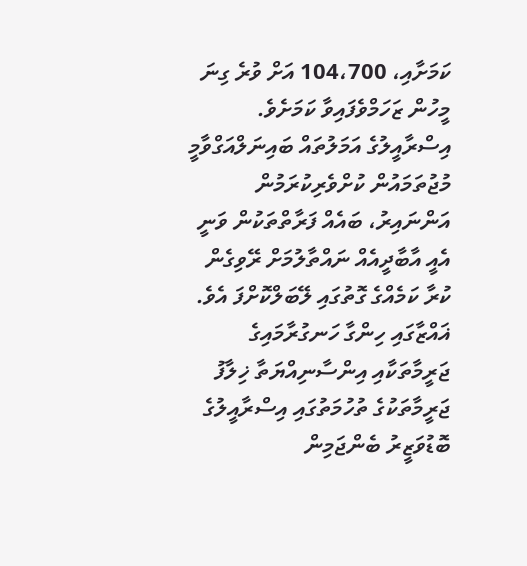ކަމަށާއި، 104،700 އަށް ވުރެ ގިނަ މީހުން ޒަހަމްވެފައިވާ ކަމަށެވެ. އިސްރާއީލުގެ އަމަލުތައް ބައިނަލްއަގްވާމީ މުޖުތަމައުން ކުށްވެރިކުރަމުން އަންނައިރު، ބައެއް ފަރާތްތަކުން ވަނީ އެއީ އާބާދީއެއް ނައްތާލުމަށް ރޭވިގެން ކުރާ ކަމެއްގެ ގޮތުގައި ލޭބަލްކޮށްފަ އެވެ.
ޣައްޒާގައި ހިންގާ ހަނގުރާމައިގެ ޖަރީމާތަކާއި އިންސާނިއްޔަތާ ޚިލާފު ޖަރީމާތަކުގެ ތުހުމަތުގައި އިސްރާއީލުގެ ބޮޑުވަޒީރު ބެންޖަމިން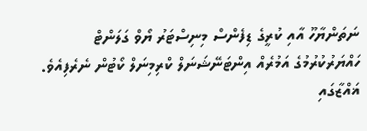ނަތަންޔާހޫ އާއި ކުރީގެ ޑިފެންސް މިނިސްޓަރު ޔޯވް ގަލަންޓް ހައްޔަރުކުރުމުގެ އަމުރެއް އިންޓަނޭޝަނަލް ކްރިމިނަލް ކޯޓުން ނެރެފިއެވެ. ޣައްޒާގައި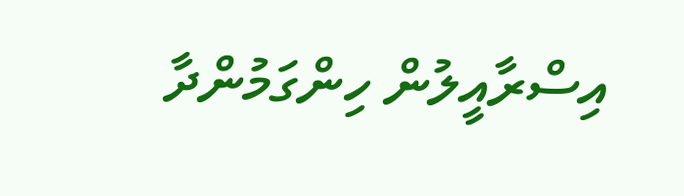އިސްރާއީލުން ހިންގަމުންދާ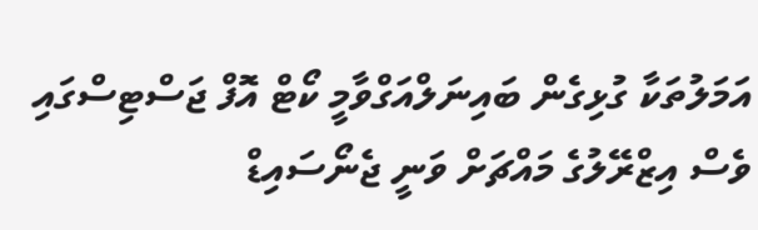އަމަލުތަކާ ގުޅިގެން ބައިނަލްއަގްވާމީ ކޯޓް އޮފް ޖަސްޓިސްގައި ވެސް އިޒްރޭލުގެ މައްޗަށް ވަނީ ޖެނޯސައިޑް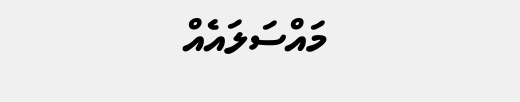މައްސަލައެއް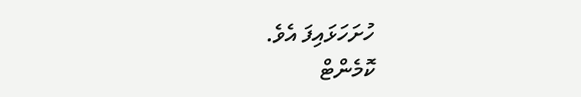ހުށަހަޅައިފަ އެވެ.
ކޮމެންޓް